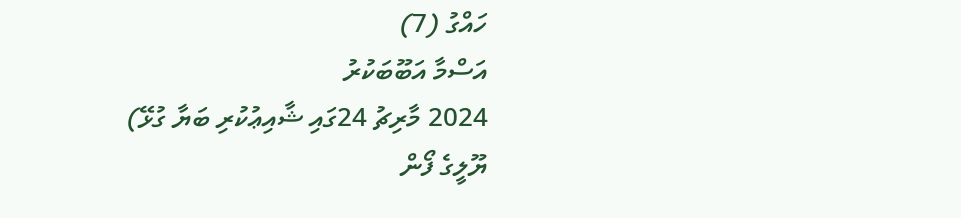ހައްގު (7)
އަސްމާ އަބޫބަކުރު
2024 މާރިޗު 24ގައި ޝާއިޢުކުރި ބަޔާ ގުޅޭ)
ޔޫލީގެ ފޯން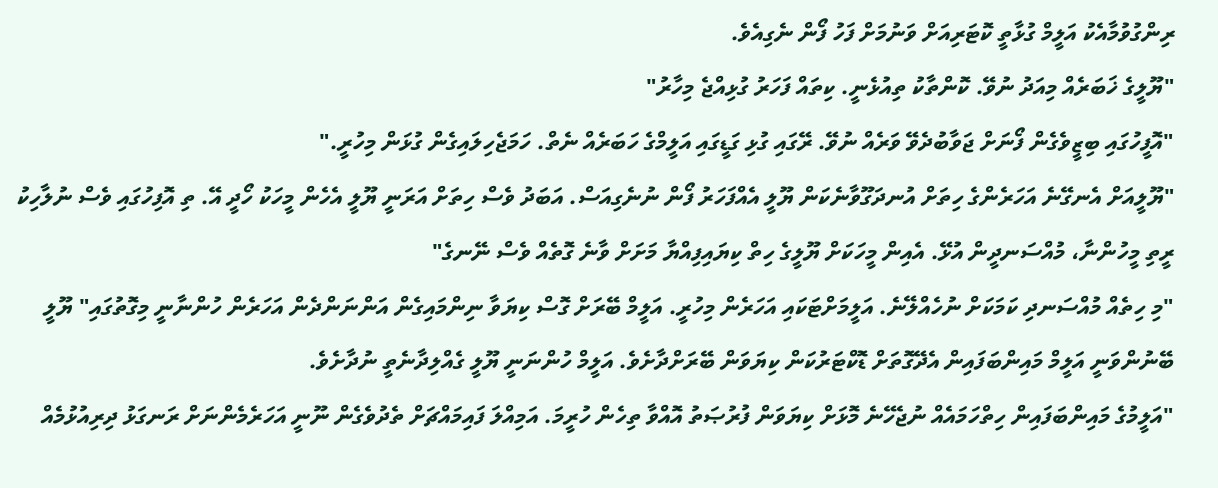ރިންގުވުމާއެކު އަލީމް ގުޅާތީ ކޮޓަރިއަށް ވަނުމަށް ފަހު ފޯން ނެގިއެވެ.
"ޔޫލީގެ ޚަބަރެއް މިއަދު ނުވޭ. ކޮންތާކު ތިއުޅެނީ. ކިތައް ފަހަރު ގުޅިއްޖެ މިހާރު"
"އޮފީހުގައި ބިޒީވެގެން ފޯނަށް ޖަވާބުދެވޭ ވަރެއް ނުވޭ. ރޭގައި ގުޅި ގަޑީގައި އަލީމްގެ ހަބަރެއް ނެތް. ހަމަޖެހިލައިގެން ގުޅަން މިހުރީ."
"ޔޫލީއަށް އެނގޭނެ އަހަރެންގެ ހިތަށް އުނދަގޫވާނެކަން ޔޫލީ އެއްފަހަރު ފޯން ނުނެގިއަސް. އަބަދު ވެސް ހިތަށް އަރަނީ ޔޫލީ އެހެން މީހަކު ހޯދީ އޭ. ތި އޮފިހުގައި ވެސް ނުލާހިކު ރީތި މީހުންނާ، މުއްސަނދީން އުޅޭ. އެއިން މީހަކަށް ޔޫލީގެ ހިތް ކިޔައިފިއްޔާ މަށަށް ވާނެ ގޮތެއް ވެސް ނޭނގެ"
"މި ހިތެއް މުއްސަނދި ކަމަކަށް ނުހެއްލޭނެ. އަލީމަށްޓަކައި އަހަރެން މިހުރީ. އަލީމް ބޭރަށް ގޮސް ކިޔަވާ ނިންމައިގެން އަންނަންދެން އަހަރެން ހުންނާނީ މިގޮތުގައި" ޔޫލީ ބޭނުންވަނީ އަލީމް މައިންބަފައިން އެދޭގޮތަށް ޑޮކްޓަރުކަން ކިޔަވަން ބޭރަށްދާށެވެ. އަލީމް ހުންނަނީ ޔޫލީ ގެއްލިދާނެތީ ނުދާށެވެ.
"އަލީމުގެ މައިންބަފައިން ހިތްހަމައެއް ނުޖެހޭނެ މޮޅަށް ކިޔަވަން ފުރުޞަތު އޮއްވާ ތިހެން ހުރީމަ. އަމިއްލަ ފައިމައްޗަށް ތެދުވެގެން ނޫނީ އަހަރެމެންނަށް ރަނގަޅު ދިރިއުޅުމެއް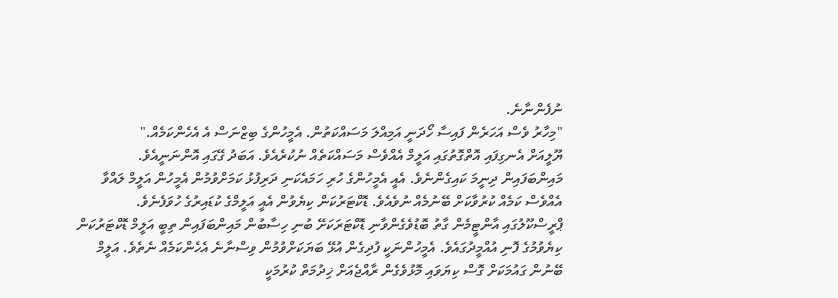ނުފެންނާނެ.
"މިހާރު ވެސް އަހަރެން ފައިސާ ހޯދަނީ އަމިއްލަ މަސައްކަތުން. އެމީހުންގެ ބިޒްނަސް އެ އެހެންކަމެއް."
ޔޫލީއަށް އެނގިފައި އޮތްގޮތުގައި އަލީމް އެއްވެސް މަސައްކަތެއް ނުކުރެއެވެ. އަބަދު ގޭގައި އޮންނަނީއެވެ. މައިންބަފައިން ދިނީމަ ކައިގެންނެވެ. އެއީ އެމީހުންގެ ހުރި ހަމައެކަނި ދަރިފުޅު ކަމަށްވުމުން އެމީހުން އަލީމް ލައްވާ އެއްވެސް ކަމެއް ކުރުވާކަށް ބޭނުމެއް ނުވެއެވެ. ޑޮކްޓަރުކަން ކިޔެވުން އެއީ އަލީމްގެ ކުޑައިރުގެ ހުވަފެނެވެ.
ޕްރީސްކޫލުގައި އާންޓީމެން ގާތު ބޮޑުވެގެންވާނި ޑޮކްޓަރަކަށޭ ބުނި ހިސާބުން މައިންބަފައިން ތިބީ އަލީމް ޑޮކްޓަރުކަން ކިޔެވުމުގެ ފޮނި އުއްމީދުގައެވެ. އެމީހުންނަކީ ފުދިގެން އުޅޭ ބަޔަކަށްވުމުން ވިސްނާނެ އެހެންކަމެއް ނެތެވެ. އަލީމް ބޭނުން ގައުމަކަށް ގޮސް ކިޔަވައި މޮޅުވެގެން ރާއްޖެއަށް ޚިދުމަތް ކުރުމަކީ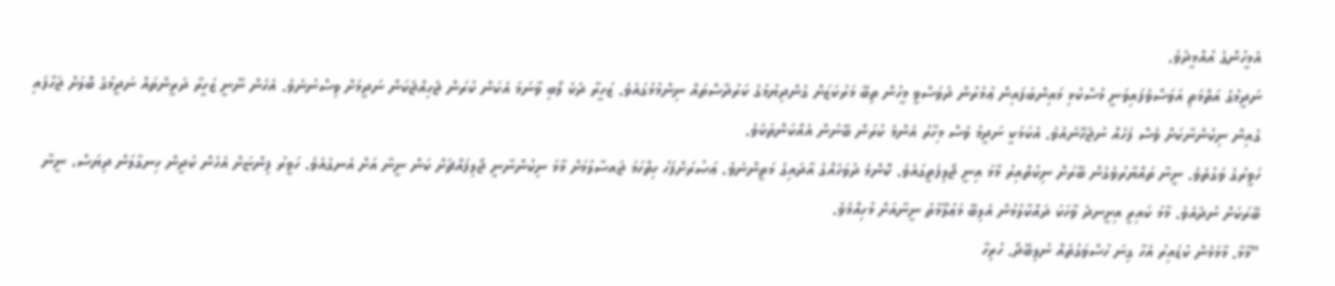އެމީހުންގެ އުއްމީދެވެ.
ނަދީމުގެ އަތްމަތި އަވަސްވެފައިވަނީ މުސްކުޅި މައިންބަފައިން ޢުމުރުން ދުވަސްވީ މީހުން ތިބޭ މަރުކަޒަށް ގެންދިޔުމުގެ ކަރުދާސްތައް ނިންމުމުގައެވެ. ޒަހީރާ ދެކެ ލޯބި ވާނަމަ އެކަން ކުރަން ޖެހިއްޖެކަން ނަދީމަށް ވިސްނުނެވެ. އެހެން ނޫނީ ޒަހީރާ ދަރީންތައް ނަދީމުގެ ބޮލަށް ޖަހާފައި ގެއިން ނިކުންނާކަށް ވެސް ފަހެއް ނުޖެހޭނެއެވެ. އެކަމަކީ ނަދީމު ވެސް މިހާރު އެންމެ ކުރަން ބޭނުން އެއްކަންތަކެވެ.
ހަވީރުގެ ވަގުތެވެ. ނީނާ ތައްޔާރުވެގެން ބޭރަށް ނިކުތްއިރު މާމަ އިނީ ޖޯލިފަތީގައެވެ. ކޮންމެ ދުވަހެއްގެ އާދައިގެ މަތީންނެވެ. ޢަޞުރަށްފަހު ހިތްހަމަ ޖައސާލުމަށް މާމަ ނިކުންނާނީ ޖޯލިފައްޗަށް ކަން ނީނާ އަށް އެނގެއެވެ. ހަވީރު ފިންޏަށް އެހެން ކުދީން ހިނގާލަން ދިޔަސް، ނީނާ ބޭރަކަށް ނުދެއެވެ. މާމަ ކައިރީ އިށީނދެ ވާހަކަ ދައްކާލުމުން އެލިބޭ މަޢުލޫމާތު ނީނާއަށް މުހިއްމެވެ.
"މާމާ. މާމަމެން ކުޑައިރު އެހާ ގިނަ ހުސްވަގުތެއް ނުލިބޭދޯ. ހުރިހާ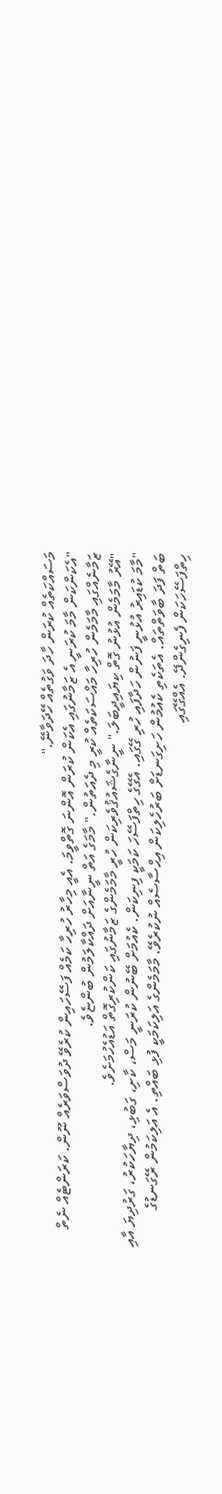މަސައްކަތެއް ކުރަން ހާދަ ވަގުތެއް ހޭދަވާނޭ."
"އެކަންކަން މާމަ ކުރަނީ އެ ޒަމާނުގައި އެކަން ކުރަން އޮންނަ ގޮތްވީމަ. އެއީ މިހާރު ހުރިހާ ކަމެއް ފަސޭހައިން ކުރެވޭ ދުވަސްވަރެއް ނޫން. ކަރަންޓެއް ނެތް ޒަމާނެއްގައި މާމަމެން ހުރިހާ މައްސަކަތެއް ކުރީ މި ދެއަތުން." މާމަގެ އަތް ނީނާއަށް ދައްކާލަމުން ބުންޏެވެ.
"އޭރު މާމަމެން އުޅުނު ގޮތް ކިޔައިދީބަލަ." ނީނާގެޝައުޤުވެރިކަން ހުރީ މާމަމެންގެ ޒަމާނުގައި ކަންކުރިގޮތް އަޑުއެހުމަށެވެ.
"މާމަ ކުޑައިރު އުޅުނީ ފަނުން ހަދާފައި ހުރި ގޭގައި. އެގޭގެ ހިތްފަސޭހަ ކަމަކީ ފިނިކަން. ކެއުމަށް ބޭނުން ކުރަނީ މަސް، ކާށި، ގަބުޅި، ދިޔާހަކުރު، ގަރުދިޔަ އާއި ބަތް ފަދަ ބާވަތްތައް. އެތަކެތި ކެއުމުން ހަށިގަނޑަށް ބަރުހެލިކަން އިޙްސާސެއް ނުކުރެވޭ. މާމަމެންގެ އަލިކަމަކީ ފުޅި ބައްތި. އެ އަލިކަމުން ރޭގަނޑުގެ ހިތްފަސޭހަކަން ފެނިގެންދޭ. އެއްގޭގައި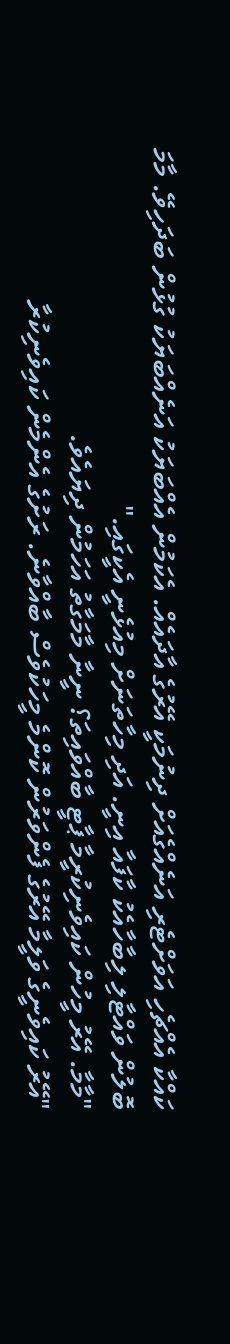ކައްކާ އެއްޗެހި އަވަށްޓެރި އަނެއްގެއަށް ދިނުމަކީ އޭރުގެ އާދައެއް. އެކަމުން އެއްބަޔަކު އަނެއްބަޔަކު ގުޅުން ބަދަހިވޭ. މާމަ ބޮލުން ވައްޓާލި ލިބާހާއެކު ކާފައާ އިނީ. އަދި މިހާތަނަށް މިއުޅެނީ އެކީގައި."
"މާމާ. އޭރު މީހުން ކައިވެނިކުރީމާ ޕާޓީ ބާއްވައިތަ؟ ނީނާ މާމަގާތު އަހަމުން ދިޔައެވެ.
"އޭރު ކައިވެނީގެ ވަލީމާ އޭރުގެ ފެންވަރުން ކޮންމެ މީހަކުވެސް ބާއްވާނެ. ރަށުގެ އެންމެން ކައިވެނިކުރާ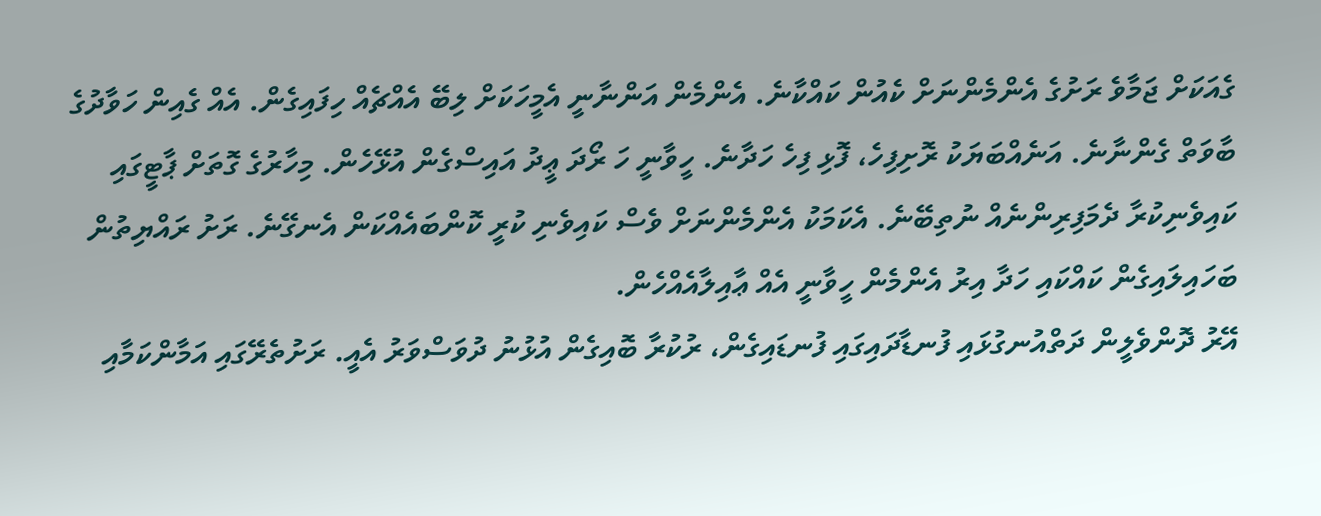ގެއަކަށް ޖަމާވެ ރަށުގެ އެންމެންނަށް ކެއުން ކައްކާނެ. އެންމެން އަންނާނީ އެމީހަކަށް ލިބޭ އެއްޗެއް ހިފައިގެން. އެއް ގެއިން ހަވާދުގެ ބާވަތް ގެންނާނެ. އަނެއްބަޔަކު ރޮށިފިހެ، ފޮޅި ފިހެ ހަދާނެ. ހީވާނީ ހަ ރޯދަ ޢީދު އައިސްގެން އުޅޭހެން. މިހާރުގެ ގޮތަށް ޕާޓީގައި ކައިވެނިކުރާ ދެމަފިރިންނެއް ނުތިބޭނެ. އެކަމަކު އެންމެންނަށް ވެސް ކައިވެނި ކުރީ ކޮންބައެއްކަން އެނގޭނެ. ރަށު ރައްޔިތުން ބަހައިލައިގެން ކައްކައި ހަދާ އިރު އެންމެން ހީވާނީ އެއް ޢާއިލާއެއްހެން.
އޭރު ދޮންވެލީން ދަތްއުނގުޅައި ފުނޑާދައިގައި ފުނޑައިގެން، ރުކުރާ ބޮއިގެން އުޅުނު ދުވަސްވަރު އެއީ. ރަށުތެރޭގައި އަމާންކަމާއި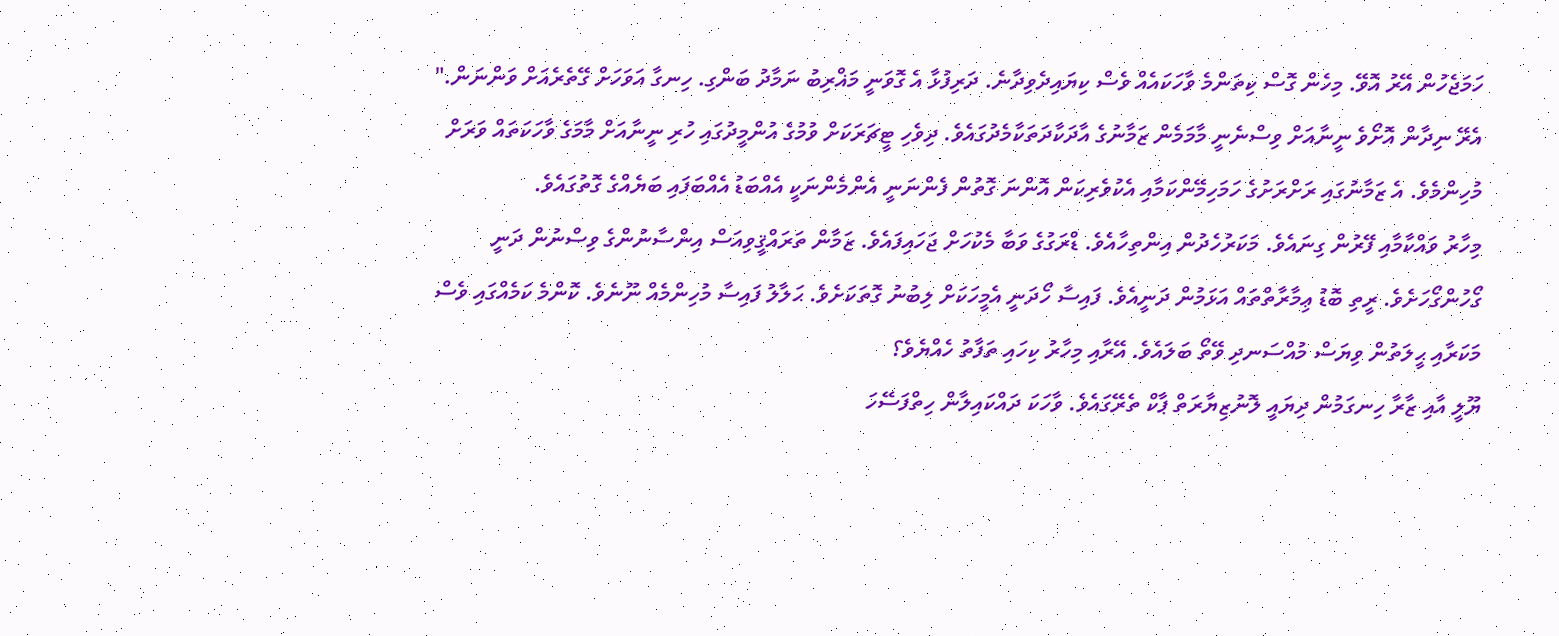ހަމަޖެހުން އޭރު އޮވޭ. މިހެން ގޮސް ކިތަންމެ ވާހަކައެއް ވެސް ކިޔައިދެވިދާނެ. ދަރިފުޅާ އެ ގޮވަނީ މަޣްރިބު ނަމާދު ބަންގި. ހިނގާ އަވަހަށް ގޭތެރެއަށް ވަންނަން."
އެރޭ ނިދާން އޮށޯވެ ނީނާއަށް ވިސްނެނީ މާމަމެން ޒަމާނުގެ އާދަކާދަތަކާމެދުގައެވެ. ދިވެހި ޓީޗަރަކަށް ވުމުގެ އުންމީދުގައި ހުރި ނީނާއަށް މާމަގެ ވާހަކަތައް ވަރަށް މުހިންމެވެ. އެ ޒަމާނުގައި ރަށްރަށުގެ ހަމަހިމޭންކަމާއި އެކުވެރިކަން އޮންނަ ގޮތުން ފެންނަނީ އެންމެންނަކީ އެއްބަޑު އެއްބަފައި ބަޔެއްގެ ގޮތުގައެވެ.
މިހާރު ވައްކާމާއި ފޭރުން ގިނައެވެ. މަކަރުހެދުން އިންތިހާއެވެ. ޑްރަގުގެ ވަބާ މެކުހަށް ޖަހައިފައެވެ. ޒަމާން ތަރައްޤީވިއަސް އިންސާނުންގެ ވިސްނުން ދަނީ ގޯހުންގޯހަށެވެ. ރީތި ބޮޑު ޢިމާރާތްތައް އަޅަމުން ދަނީއެވެ. ފައިސާ ހޯދަނީ އެމީހަކަށް ލިބުނު ގޮތަކަށެވެ. ޙަލާލު ފައިސާ މުހިންމެއް ނޫނެވެ. ކޮންމެ ކަމެއްގައި ވެސް މަކަރާއި ޙީލަތުން ވިޔަސް މުއްސަނދި ވޭތޯ ބަލައެވެ. އޭރާއި މިހާރު ކިހައި ތަފާތު ހެއްޔެވެ؟
ޔޫލީ އާއި ޒާރާ ހިނގަމުން ދިޔައީ ލޮނުޒިޔާރަތް ޕާކް ތެރޭގައެވެ. ވާހަކަ ދައްކައިލާން ހިތްފަސޭހަ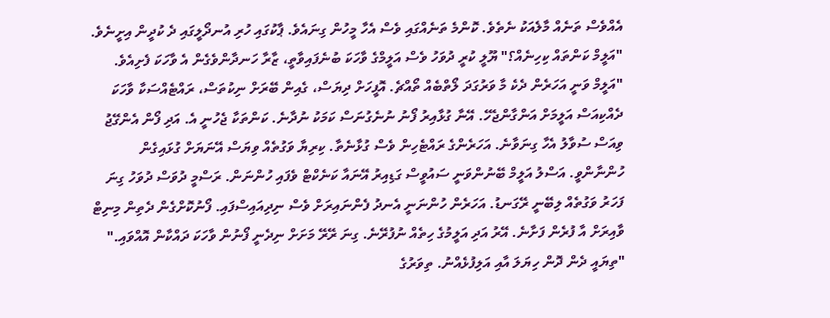އެއްވެސް ތަނެއް މާލެއަކު ނެތެވެ. ކޮންމެ ތަނެއްގައި ވެސް އެހާ މީހުން ގިނައެވެ. ޕާކުގައި ހުރި އުނދޯލީގައި ދެ ކުދީން އިށީނެވެ.
"އަލީމް ކަންތައް ކިހިނެއް؟" ޔޫލީ ކުރީ ދުވަހު ވެސް އަލީމްގެ ވާހަކަ ބުނެފައިވާތީ، ޒާރާ ހަނދާންވެގެން އެ ވާހަކަ ފެށިއެވެ.
"އަލީމް ވަނީ އަހަރެން ދެކެ މާ ވަރުގަދަ ލޯތްބެއް ތޯއްޗެ. އޮފީހަށް ދިޔަސް، ގެއިން ބޭރަށް ނިކުތަސް، ރައްޓެއްސަކާ ވާހަކަ ދެއްކިއަސް އަލީމަށް އަންގާންޖެހޭ. އޭނާ ގުޅާއިރު ފޯނު ނުނެގުނަސް ކަމަކު ނުދާނެ. ކަންތަކާ ޖެހުނީ އެ. އަދި ފޯން އެންގޭޖު ވިއަސް ސުވާލު އެހާ ގިނަވާނެ. އަހަރެންގެ ރައްޓެހިން ވެސް ގުޅާނެތާ. ކިރިޔާ ވަގުތެއް ވިޔަސް އޭނަޔަށް ގުޅައިގެން ހުންނާންވީ. އަސްލު އަލީމް ބޭނުންވަނީ ސައުވީސް ގަޑިއިރު އޭނައާ ކަނެކްޓް ވެފައި ހުންނަން. ރަސްމީ ދުވަސް ދުވަހު ގިނަ ފަހަރު ވަގުތެއް ލިބޭނީ ރޭގަނޑު. އަހަރެން ހުންނަނީ އެނދު ފެންނައިރަށް ވެސް ނިދިއައިސްފައި. ފޯނުކޮށްގެން ދެތިން މިނިޓް ވާއިރަށް އާ ފުރެން ފަށާނެ. އޭރު އަދި އަލީމުގެ ހިތެއް ނުފުރޭނެ. ގިނަ ރޭރޭ މަށަށް ނިދެނީ ފޯނުން ވާހަކަ ދައްކާން އޮއްވައި."
"ތިޔައީ ދެން ދޮން ހިޔަލަ އާއި އަލިފުޅެއްނު. ތިވަރުގެ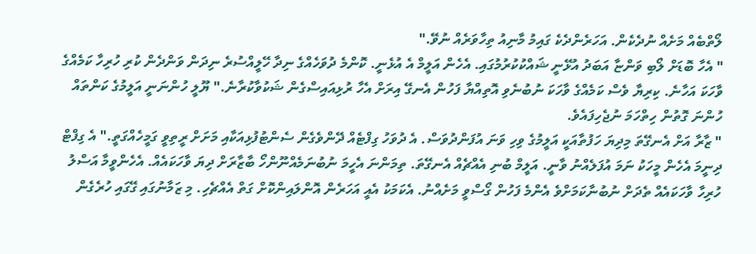ލޯތްބެއް މަށެއް ނުދެކެން. އަހަރެންދެކެ ގައިމު މާނިއު ތިހާވަރެއް ނުވޭ."
" އެހާ ބޮޑަށް ލޯބި ވަންޏާ އަބަދު އުޅޭނީ ޝައްކުކުރުމުގައި. އެހެން އަލީމް އެ އުޅެނީ. ކޮންމެ ދުވަހެއްގެ ނިދާ ހޭލީއްސުރެ ނިދަން ވަންދެން ކުރި ހުރިހާ ކަމެއްގެ ވާހަކަ އަހާނެ. ކިރިޔާ ވެސް ކަމެއްގެ ވާހަކަ ނުބުނެވި އޮތިއްޔާ ފަހުން އެނގޭ އިރަށް އެހާ ރުޅިއައިސްގެން ޝަކުވާކުރާނެ." ޔޫލީ ހުންނަނީ އަލީމުގެ ކަންތައް ހުންނަ ގޮތުން ހިތްހަމަ ނުޖެހިފައެވެ.
" ޒާރާ އަށް އެނގޭތަ މިދިޔަ ހަފުތާއަކީ އަލީމުގެ ވިހި ވަނަ އުފަންދުވަސް. އެ ދުވަހު ގިފްޓެއް ދޭންވެގެން ސެންޓުފުޅިއަކާއި މަށަށް ރީތިވީ ގަމީހެއްގަތީ." އެ ގިފްޓް ދިނީމަ އެހެން މީހަކު ނަމަ އުފަލެއްނު ވާނީ. އަލީމް ބުނި އެއްޗެއް އެނގޭތަ. ތިމަންނަ އެހީމަ ނުބުނަމެއްނޫންހޯ ބާޒާރަށް ދިޔަ ވާހަކައެއް. އެހެންވީމާ އަސްލު ހުރިހާ ވާހަކައެއް ތެދަށް ނުބުނާކަމަށްވެ އެންމެ ފަހުން ގޯސްވީ މަށެއްނު. އެކަމަކު އެއީ އަހަރެން އޮންލައިންކޮށް ގަތް އެއްޗެހި. މި ޒަމާނުގައި ގޭގައި ހުރެގެން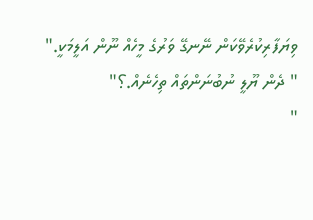ވިޔަފާރިކުރެވޭކަން ނޭނގޭ ވަރުގެ މީހެއް ނޫން އަލީމަކީ."
" ދެން ޔޫލީ ނުބުނަންތައް ތިހެނެއް.؟"
"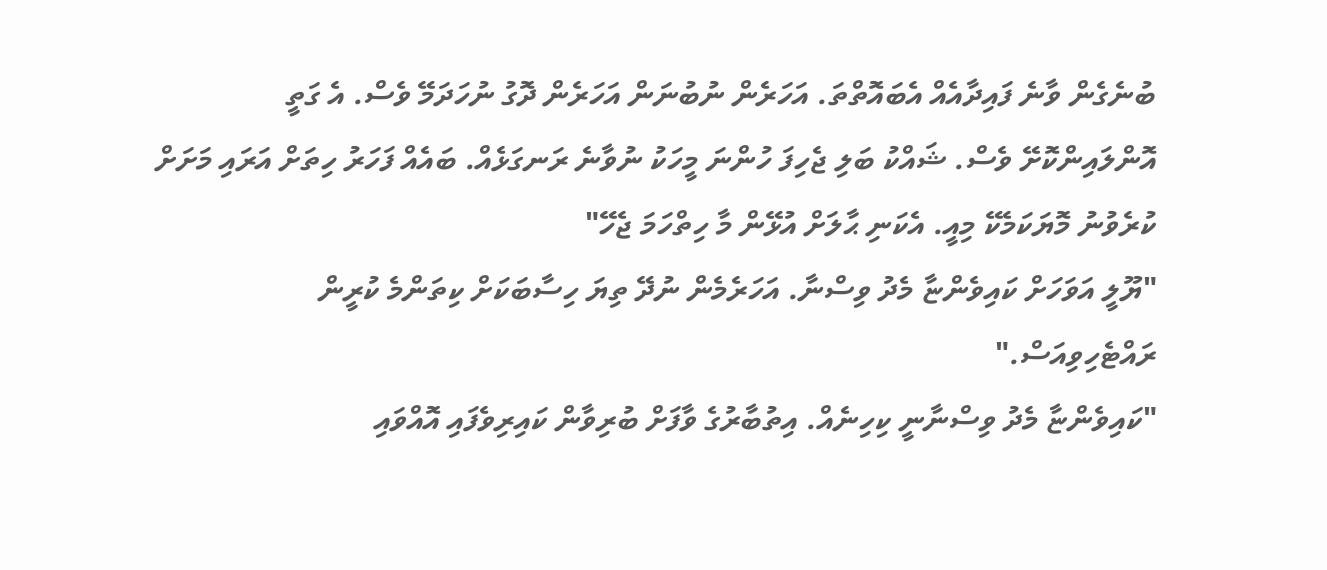ބުނެގެން ވާނެ ފައިދާއެއް އެބައޮތްތަ. އަހަރެން ނުބުނަން އަހަރެން ދޮގު ނުހަދަމޭ ވެސް. އެ ގަތީ އޮންލައިންކޮށޭ ވެސް. ޝައްކު ބަލި ޖެހިފަ ހުންނަ މީހަކު ނުވާނެ ރަނގަޅެއް. ބައެއް ފަހަރު ހިތަށް އަރައި މަށަށް ކުރެވުނު މޮޔަކަމެކޭ މިއީ. އެކަނި ޙާލަށް އުޅޭން މާ ހިތްހަމަ ޖެހޭ"
"ޔޫލީ އަވަހަށް ކައިވެންޏާ މެދު ވިސްނާ. އަހަރެމެން ނުދޭ ތިޔަ ހިސާބަކަށް ކިތަންމެ ކުރީން ރައްޓެހިވިއަސް."
"ކައިވެންޏާ މެދު ވިސްނާނީ ކިހިނެއް. އިތުބާރުގެ ވާފަށް ބުރިވާން ކައިރިވެފައި އޮއްވައި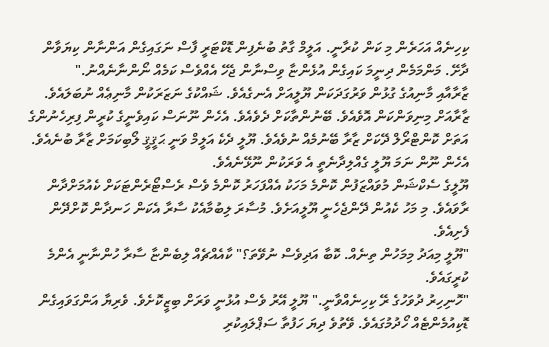ކިހިނެއް އަހަރެން މި ކަން ކުރާނީ. އަލީމް ގާތު ބުނެފިން ޑޮކްޓަރީ ފާސް ނަގައިގެން އަންނާން ކިޔަވާން ދާށޭ. މަންމަމެން ދިނީމަ ކައިގެން އުޅެންޏާ ވިސްނާން ޖެހޭ އެއްވެސް ކަމެއް ނޯންނާނެއްނު."
ޒާރާއާއި މާނިއުގެ ގުޅުން ވަރުގަދަކަން ޔޫލީއަށް އެނގެއެވެ. ޝައްކުގެ ނަޒަރަކުން މާނިޢެއް ނުބަލައެވެ. ޒާރާއަށް މިނިވަންކަން އޮވެއެވެ. ބޭނުންތާކަށް ދެވެއެވެ. އެހެން ނޫނަސް ކައިވެނީގެ ކުރީން ފިރިހެނުންގެ އަތަށް ކޮންޓްރޯލް ދޭކަށް ޒާރާ ބޭނުމެއް ނުވެއެވެ. ޔޫލީ ދެކެ އަލީމް ވަނީ ޙަޤީޤީ ލޯބިކަމަށް ޒާރާ ބުނެއެވެ. އެހެން ނޫން ނަމަ ޔޫލީ ގެއްލިދާނެތީ އެ ވަރަކުން ނޫޅޭނެއެވެ.
ޔޫލީގެ ސެކްޝަން މުވައްޒަފުން ކޮންމެ މަހަކު އެއްފަހަރު ކޮންމެ ވެސް ރެސްޓޯރެންޓަކަށް ކެއުމަށްދާން ރާވައެވެ. މި މަހު ކެއުން ދޭންޖެހެނީ ޔޫލީއަށެވެ. މުސާރަ ލިބުމާއެކު ސާރާ އެކަން ހަނދާން ކޮށްދޭން ފެށިއެވެ.
"ޔޫލީ މިއަދު މިމަހުން ތިނެއް. ކޮބާ އަދިވެސް ނުވޭތަ؟" ކާއެއްޗެއް ލިބެންޏާ ސާރާ ހުންނާނީ އެންމެ ކުރީގައެވެ.
"ހޮނިހިރު ދުވަހުގެ ރޭ ކިހިނެއްވާނީ." ޔޫލީ އޭރު ވެސް އުޅުނީ ވަރަށް ބިޒީކޮށެވެ. ވެރިޔާ އަންގަވައިގެން ޑޮކިއުމެންޓެއް ހޯދުމުގައެވެ. ވޭތުވެ ދިޔަ ހަފުތާ ސަޕްލައިކުރި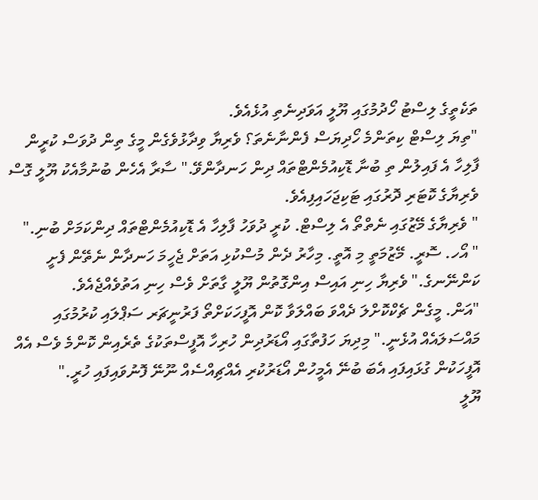ތަކެތީގެ ލިސްޓު ހޯދުމުގައި ޔޫލީ އަވަދިނެތި އުޅެއެވެ.
"ތިޔަ ލިސްޓް ކިތަންމެ ހޯދިޔަސް ފެންނާނެތަ؟ ވެރިޔާ ވިދާޅުވެގެން މީގެ ތިން ދުވަސް ކުރީން ފާލިހާ އެ ފައިލުން ތި ބުނާ ޑޮކިއުމެންޓްތައް ދިން ހަނދާންވޭ." ސާރާ އެހެން ބުނުމާއެކު ޔޫލީ ގޮސް ވެރިޔާގެ ކޮޓަރި ދޮރުގައި ޓަކިޖަހައިފިއެވެ.
" ވެރިޔާގެ މޭޒުގައި ނެތްތޯ އެ ލިސްޓް. ކުރީ ދުވަހު ފާލިހާ އެ ޑޮކިއުމެންޓްތައް ދިންކަމަށް ބުނި."
" އޯހ. ސޮރީ. މޭޒުމަތީ މި އޮތީ. މިހާރު ދެން މުސްކުޅި އަތަށް ޖެހީމަ ހަނދާން ނެތޭން ފެށީ ކަންނޭނގެ." ވެރިޔާ ހިނި އައިސް އިންގޮތުން ޔޫލީ ގާތަށް ވެސް ހިނި އަތުވެއްޖެއެވެ.
"އަން. މީގެން ޗެކްކޮށްލަ ދެއްވަ ބައްލަވާ ކޮން އޮފީހަކަށްތޯ ފަރުނީޗަރ ސަޕްލައި ކުރުމުގައި މައްސަލައެއް އުޅެނީ." މިދިޔަ ހަފުތާގައި އޯޑަރުދިން ހުރިހާ އޮފީސްތަކުގެ ތެރެއިން ކޮންމެ ވެސް އެއް އޮފީހަކުން ގުޅައިފައި އެބަ ބުނޭ އެމީހުން އޯޑަރުކުރި އެއްޗިއްސެއް ނޫނޭ ފޮނުވައިފައި ހުރީ."
ޔޫލީ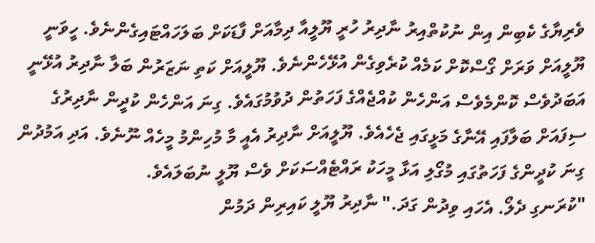ވެރިޔާގެ ކެބިން އިން ނުކުތްއިރު ނާދިރު ހުރީ ޔޫލީއާ ދިމާއަށް ފާޑަކަށް ބަލަހައްޓައިގެންނެވެ. ހީވަނީ ޔޫލީއަށް ވަރަށް ގޯސްކޮށް ކަމެއް ކުރެވިގެން އުޅޭހެންނެވެ. ޔޫލީއަށް ކަތި ނަޒަރުން ބަލާ ނާދިރު އުޅޭނީ އަބަދުވެސް ކޮންމެވެސް އަންހެން ކުއްޖެއްގެ ފަހަތުން ދުވުމުގައެވެ. ގިނަ އަންހެން ކުދީން ނާދިރުގެ ސިފައަށް ބަލާފައި އޭނާގެ މަޅީގައި ޖެހެއެވެ. ޔޫލީއަށް ނާދިރު އެއީ މާ މުހިންމު މީހެއް ނޫނެވެ. އަދި އަމުދުން ގިނަ ކުދީންގެ ފަހަތުގައި މުގޯލި އަޅާ މީހަކު ރައްޓެއްސަކަށް ވެސް ޔޫލީ ނުބަލައެވެ.
"ކުރަނގި ދެލޯ. އެހައި ވިދުން ގަދަ." ނާދިރު ޔޫލީ ކައިރިން ދަމުން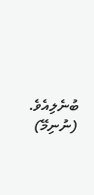ބުނެލިއެވެ. (ނުނިމޭ)